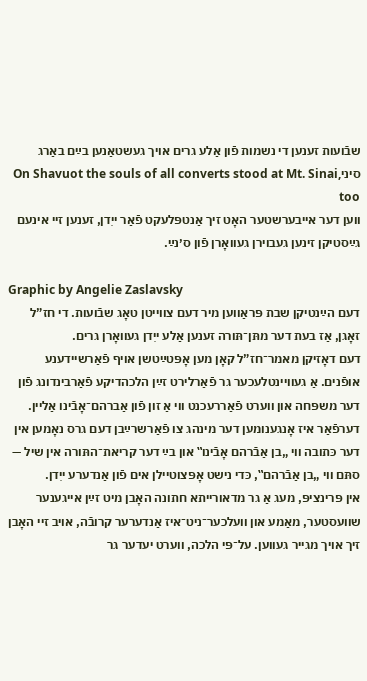שבֿועות זענען די נשמות פֿון אַלע גרים אויך געשטאַנען בײַם באַרג סיניOn Shavuot the souls of all converts stood at Mt. Sinai, too
ווען דער אייבערשטער האָט זיך אַנטפּלעקט פֿאַר ייִדן, זענען זיי אינעם גײַסטיקן זינען געבוירן געוואָרן פֿון ס׳נײַ.

Graphic by Angelie Zaslavsky
דעם הײַנטיקן שבת פּראַווען מיר דעם צווייטן טאָג שבֿועות. די חז”ל זאָגן, אַז בעת דער מתּן־תּורה זענען אַלע ייִדן געוואָרן גרים.
דעם דאָזיקן מאמר־חז”ל קאָן מען אָפּטײַטשן אויף פֿאַרשיידענע אופֿנים. אַ געוויינטלעכער גר פֿאַרלירט זײַן הלכהדיקע פֿאַרבינדונג פֿון דער משפּחה און ווערט פֿאַררעכנט ווי אַ זון פֿון אַברהם־אָבֿינו אַליין. דערפֿאַר איז אָנגענומען דער מינהג צו פֿאַרשרײַבן דעם גרס נאָמען אין דער כּתובה ווי „בן אַבֿרהם אָבֿינו‟ און בײַ דער קריאת־התּורה אין שיל — סתּם ווי „בן אַבֿרהם‟, כּדי נישט אָפּצוטיילן אים פֿון אַנדערע ייִדן.
אין פּרינציפּ, מעג אַ גר מדאורייתא חתונה האָבן מיט זײַן אייגענער שוועסטער, מאַמע און וועלכער־ניט־איז אַנדערער קרובֿה, אויב זיי האָבן זיך אויך מגייר געווען. על־פּי הלכה, ווערט יעדער גר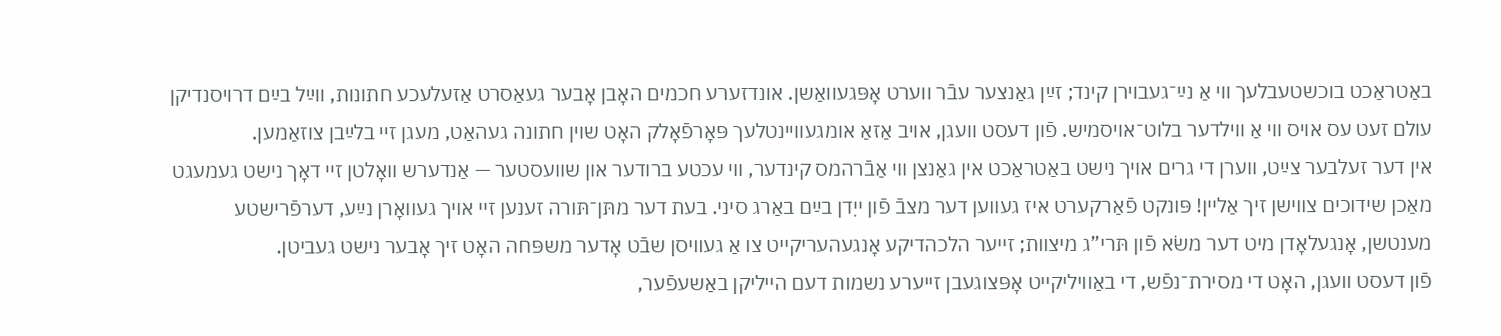באַטראַכט בוכשטעבלעך ווי אַ נײַ־געבוירן קינד; זײַן גאַנצער עבֿר ווערט אָפּגעוואַשן. אונדזערע חכמים האָבן אָבער געאַסרט אַזעלעכע חתונות, ווײַל בײַם דרויסנדיקן עולם זעט עס אויס ווי אַ ווילדער בלוט־אויסמיש. פֿון דעסט וועגן, אויב אַזאַ אומגעוויינטלעך פּאָרפֿאָלק האָט שוין חתונה געהאַט, מעגן זיי בלײַבן צוזאַמען.
אין דער זעלבער צײַט, ווערן די גרים אויך נישט באַטראַכט אין גאַנצן ווי אַבֿרהמס קינדער, ווי עכטע ברודער און שוועסטער — אַנדערש וואָלטן זיי דאָך נישט געמעגט מאַכן שידוכים צווישן זיך אַליין! פּונקט פֿאַרקערט איז געווען דער מצבֿ פֿון ייִדן בײַם באַרג סיני. בעת דער מתּן־תּורה זענען זיי אויך געוואָרן נײַע, דערפֿרישטע מענטשן, אָנגעלאָדן מיט דער משׂא פֿון תּרי”ג מיצוות; זייער הלכהדיקע אָנגעהעריקייט צו אַ געוויסן שבֿט אָדער משפּחה האָט זיך אָבער נישט געביטן.
פֿון דעסט וועגן, האָט די מסירת־נפֿש, די באַוויליקייט אָפּצוגעבן זייערע נשמות דעם הייליקן באַשעפֿער,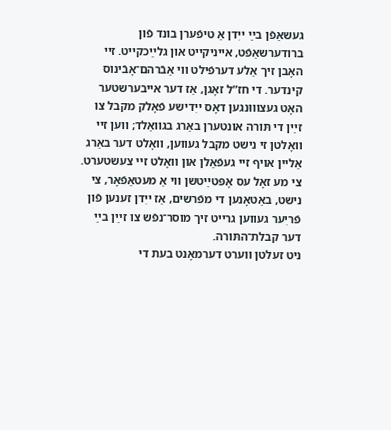געשאַפֿן בײַ ייִדן אַ טיפֿערן בונד פֿון ברודערשאַפֿט, אייניקייט און גלײַכקייט. זיי האָבן זיך אַלע דערפֿילט ווי אַבֿרהם־אָבֿינוס קינדער. די חז”ל זאָגן, אַז דער אייבערשטער האָט געצוווּנגען דאָס ייִדישע פֿאָלק מקבל צו זײַן די תּורה אונטערן באַרג בגוואַלד; ווען זיי וואָלטן זי נישט מקבל געווען, וואָלט דער באַרג אַליין אויף זיי געפֿאַלן און וואָלט זיי צעשטערט. צי מע זאָל עס אָפּטײַטשן ווי אַ מעטאַפֿאָר, צי נישט, באַטאָנען די מפֿרשים, אַז ייִדן זענען פֿון פֿריִער געווען גרייט זיך מוסר־נפֿש צו זײַן בײַ דער קבלת־התּורה.
ניט זעלטן ווערט דערמאָנט בעת די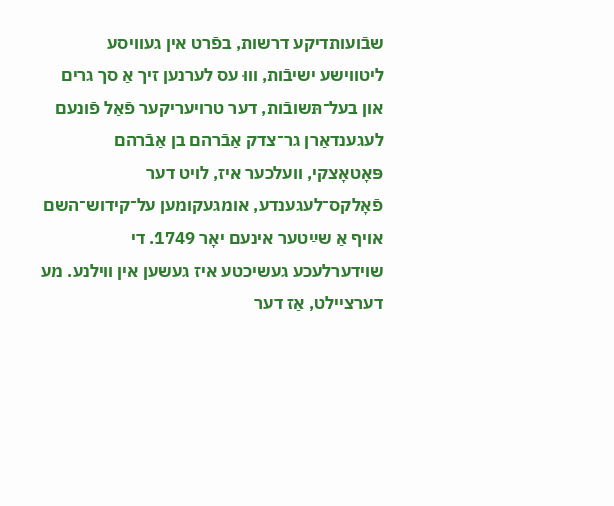שבֿועותדיקע דרשות, בפֿרט אין געוויסע ליטווישע ישיבֿות, וווּ עס לערנען זיך אַ סך גרים און בעל־תּשובֿות, דער טרויעריקער פֿאַל פֿונעם לעגענדאַרן גר־צדק אַבֿרהם בן אַבֿרהם פּאָטאָצקי, וועלכער איז, לויט דער פֿאָלקס־לעגענדע, אומגעקומען על־קידוש־השם אויף אַ שײַטער אינעם יאָר 1749. די שוידערלעכע געשיכטע איז געשען אין ווילנע. מע דערציילט, אַז דער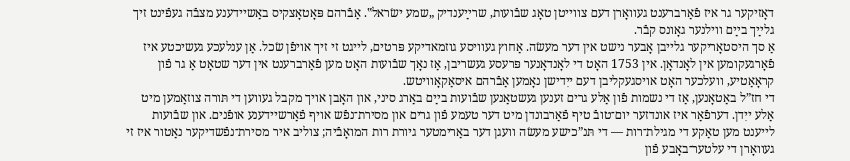דאָזיקער גר איז פֿאַרברענט געוואָרן דעם צווייטן טאָג שבֿועות, שרײַענדיק „שמע ישׂראל‟. אַבֿרהם פּאָטאָצקיס באַשיידענע מצבֿה געפֿינט זיך גלײַך בײַם ווילנער גאָונס קבֿר.
אַ סך היסטאָריקער גלייבן אָבער נישט אין דער מעשׂה. אַחוץ געוויסע גוזמאדיקע פּרטים, לייגט זי זיך אויפֿן שׂכל. אַן ענלעכע געשיכטע איז פֿאָרגעקומען אין לאָנדאָן. אין 1753 האָט די לאָנדאָנער פּרעסע געשריבן, אַז נאָך שבֿועות האָט מען פֿאַרברענט אין דער שטאָט אַ גר פֿון קראָאַטיע, וועלכער האָט אויסגעקליבן דעם ייִדישן נאָמען אַבֿרהם איסאַקאָוויטש.
די חז”ל באַטאָנען, אַז די נשמות פֿון אַלע גרים זענען געשטאַנען שבֿועות בײַם באַרג סיני, און האָבן אויך מקבל געווען די תּורה צוזאַמען מיט אַלע ייִדן. דערפֿאַר איז אונדזער יום־טובֿ טיף פֿאַרבונדן מיט דער טעמע פֿון גרים און מסירת־נפֿש אויף פֿאַרשיידענע אופֿנים. און שבֿועות לייענט מען טאַקע די מגילת־רות — די תּנ”כישע מעשׂה וועגן דער באַרימטער גיורת רות המואָבֿיה; צוליב איר מסירת־נפֿשדיקער נאַטור איז זי געוואָרן די עלטער־באָבע פֿון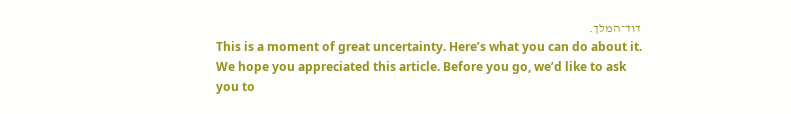דוד־המלך.
This is a moment of great uncertainty. Here’s what you can do about it.
We hope you appreciated this article. Before you go, we’d like to ask you to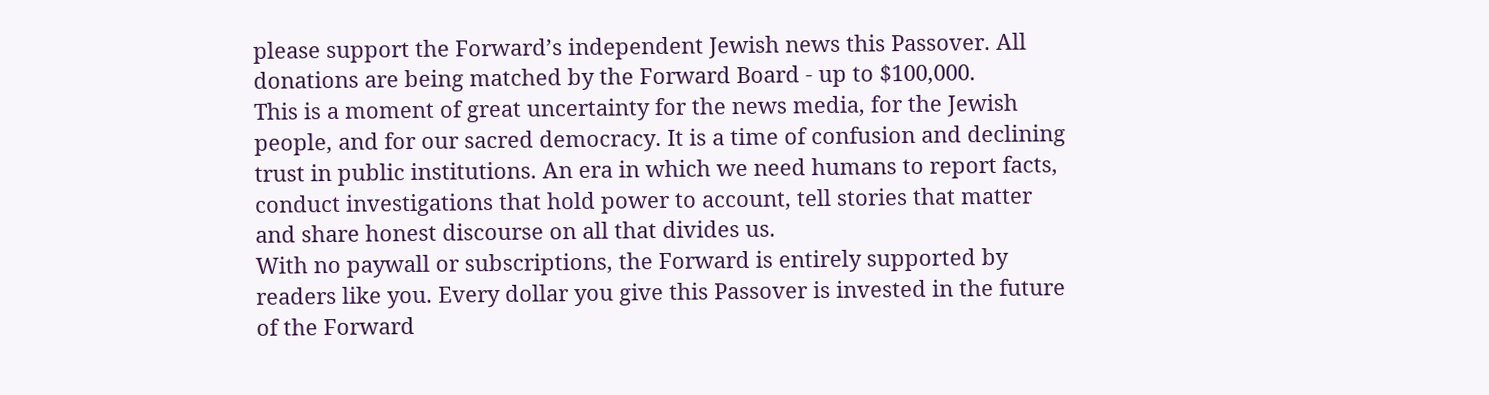please support the Forward’s independent Jewish news this Passover. All donations are being matched by the Forward Board - up to $100,000.
This is a moment of great uncertainty for the news media, for the Jewish people, and for our sacred democracy. It is a time of confusion and declining trust in public institutions. An era in which we need humans to report facts, conduct investigations that hold power to account, tell stories that matter and share honest discourse on all that divides us.
With no paywall or subscriptions, the Forward is entirely supported by readers like you. Every dollar you give this Passover is invested in the future of the Forward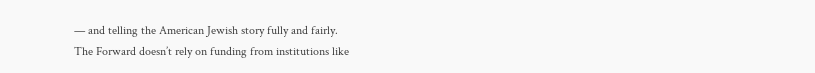— and telling the American Jewish story fully and fairly.
The Forward doesn’t rely on funding from institutions like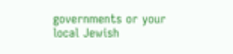governments or your local Jewish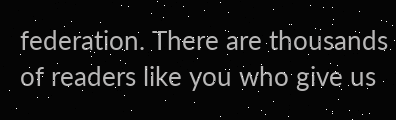federation. There are thousands of readers like you who give us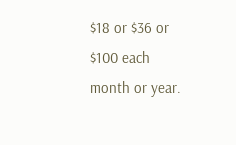$18 or $36 or $100 each month or year.